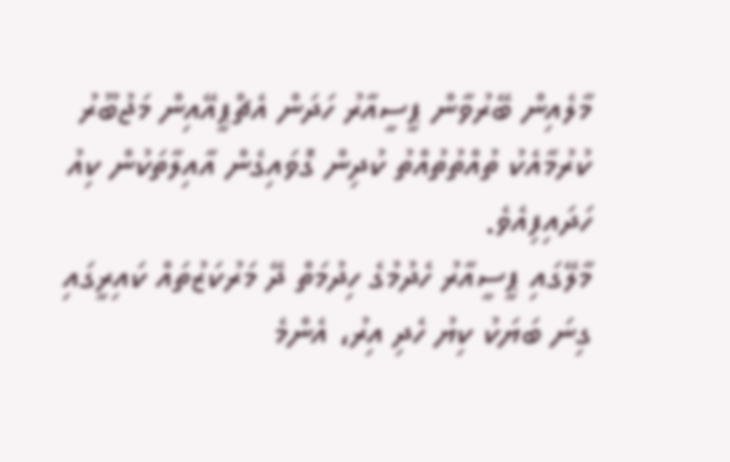މާލެއިން ބޭރުވާން ޕީސީއާރު ހަދަން އެޗްޕީއޭއިން މަޖުބޫރު ކުރުމާއެކު ތުއްތުތުއްތު ކުދިން ގޮވައިގެން އާއިލާތަކުން ކިއު ހަދައިފިއެވެ.
މާލޭގައި ޕީސީއާރު ހެދުމުގެ ހިދުމަތް ދޭ މަރުކަޒުތައް ކައިރީގައި ގިނަ ބަޔަކު ކިޔު ހެދި އިރު، އެންމެ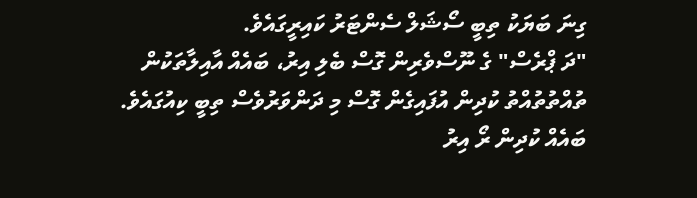ގިނަ ބަޔަކު ތިބީ ސޯޝަލް ސެންޓަރު ކައިރީގައެވެ.
"ދަ ޕްރެސް" ގެ ނޫސްވެރިން ގޮސް ބެލި އިރު، ބައެއް އާއިލާތަކުން ތުއްތުތުއްތު ކުދިން އުފައިގެން ގޮސް މި ދަންވަރުވެސް ތިބީ ކިއުގައެވެ. ބައެއް ކުދިން ރޯ އިރު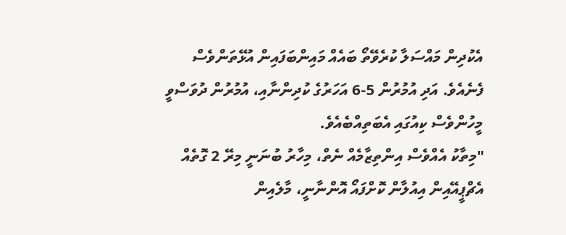އެކުދިން މައްސަލާ ކުރެވޭތޯ ބައެއް މައިންބަފައިން އުޅޭތަންވެސް ފެނެއެވެ. އަދި އުމުރުން 5-6 އަހަރުގެ ކުދިންނާއި، އުމުރުން ދުވަސްވީ މީހުންވެސް ކިއުގައި އެބަތިއްބެއެވެ.
"މިތާކު އެއްވެސް އިންތިޒާމެއް ނެތް، މިހާރު ބުނަނީ މިރޭ 2 ގޮތެއް އެޗްޕީއޭއިން އިއުލާން ކޮށްފައޯ އޮންނާނީ، މާލެއިން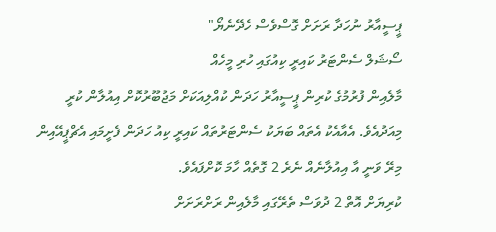ޕީސީއާރު ނުހަދާ ރަށަށް ގޮސްވެސް ހެދޭނެޔޯ"
ސޯޝަލް ސެންޓަރު ކައިރީ ކިއުގައި ހުރި މީހެއް
މާލެއިން ފުރުމުގެ ކުރިން ޕީސީއާރު ހަދަން ކުއްލިއަކަށް މަޖުބޫރުކޮށް އިއުލާން ކުރީ މިއަދުއެވެ. އެއާއެކު އެތައް ބަޔަކު ސެންޓަރުތައް ކައިރީ ކިއު ހަދަން ފެށީމައި އެޗްޕީއޭއިން މިރޭ ވަނީ އާ އިއުލާނެއް ނެރެ 2 ގޮތެއް ހާމަ ކޮށްފައެވެ.
ކުރިޔަށް އޮތް 2 ދުވަސް ތެރޭގައި މާލެއިން ރަށްރަށަށް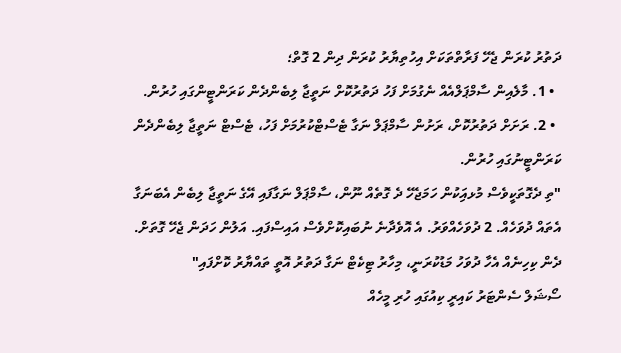ދަތުރު ކުރަން ޖެހޭ ފަރާތްތަކަށް އިހުތިޔާރު ކުރަން ދިން 2 ގޮތް؛
  • 1. މާލެއިން ސާމްޕަލްއެއް ނެގުމަށް ފަހު ދަތުރުކޮށް ނަތީޖާ ލިބެންދެން ކަރަންޓީންގައި ހުރުން.
  • 2. ރަށަށް ދަތުރުކޮށް، ރަށުން ސާމްޕަލް ނަގާ ޓެސްޓްކުރުމަށް ފަހު، ޓެސްޓް ނަތީޖާ ލިބެންދެން ކަރަންޓީނުގައި ހުރުން.
"ތި ދެގޮތަކީވެސް މުޅއިަކުން ހަމަޖެހޭ ދެ ގޮތެއް ނޫން، ސާމްޕަލް ނަގާފައި އޭގެ ނަތީޖާ ލިބެން އެބަނަގާ އެތައް ދުވަހެއް. 2 ދުވަހެއްވަރު. އެ އޮވެދާނެ ނުބައިކޮށްވެސް އައިސްފައި. އަލުން ހަދަން ޖެހޭ ގޮތަށް. ދެން ކިހިނެއް އެހާ ދުވަހު މަޑުކުރަނީ، މިހާރު ޓިކެޓް ނަގާ ދަތުރު އޮތީ ތައްޔާރު ކޮށްފައި"
ސޯޝަލް ސެންޓަރު ކައިރީ ކިއުގައި ހުރި މީހެއް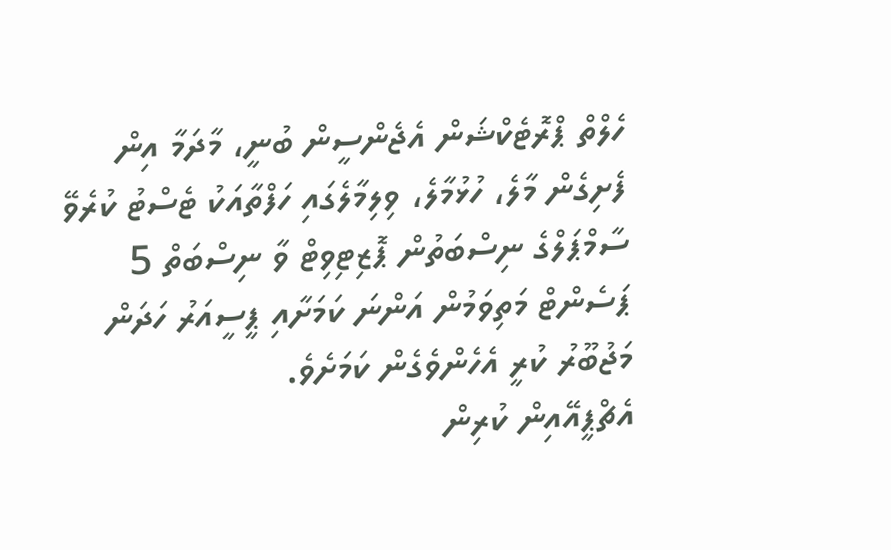ހެލްތް ޕްރޮޓެކްޝަން އެޖެންސީން ބުނީ، މާދަމާ އިން ފެށިގެން މާލެ، ހުޅުމާލެ، ވިލިމާލެގައި ހަފްތާއަކު ޓެސްޓު ކުރެވޭ ސާމްޕަލްގެ ނިސްބަތުން ޕޮޒިޓިވިޓް ވާ ނިސްބަތް 5 ޕަސެންޓް މަތިވަމުން އަންނަ ކަމަށާއި ޕީސީއަރު ހަދަން މަޖުބޫރު ކުރީ އެހެންވެގެން ކަމަށެވެ.
އެޗްޕީއޭއިން ކުރިން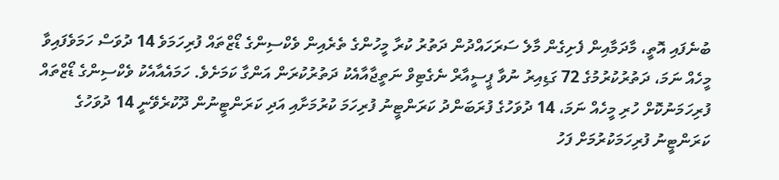ބުނެފައި އޮތީ، މާދަމާއިން ފެށިގެން މާލެ ސަރަހައްދުން ދަތުރު ކުރާ މީހުންގެ ތެރެއިން ވެކްސިންގެ ޑޯޒްތައް ފުރިހަމަވެ 14 ދުވަސް ހަމަވެފައިވާ މީހެއް ނަމަ، ދަތުރުކުރުމުގެ 72 ގަޑިއިރު ނުވާ ޕީސީއާރް ނެގެޓިވް ނަތީޖާއާއެކު ދަތުރުކުރަން އަންގާ ކަމަށެވެ. ހަމައެއާއެކު ވެކްސިންގެ ޑޯޒްތައް ފުރިހަމަނުކޮށް ހުރި މީހެއް ނަމަ، 14 ދުވަހުގެ ފުރަބަންދު ކަރަންޓީނު ފުރިހަމަ ކުރުމަށާއި އަދި ކަރަންޓީނުން ދޫކުރެވޭނީ 14 ދުވަހުގެ ކަރަންޓީނު ފުރިހަމަކުރުމަށް ފަހު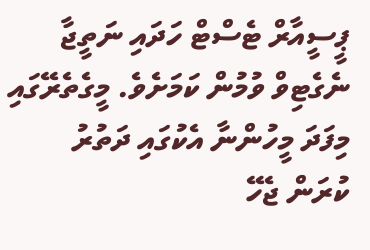ޕީސީއާރް ޓެސްޓް ހަދައި ނަތީޖާ ނެގެޓިވް ވުމުން ކަމަށެވެ. މީގެތެރޭގައި މިފަދަ މީހުންނާ އެކުގައި ދަތުރު ކުރަން ޖެހޭ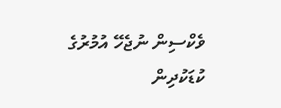ވެކްސިން ނުޖެހޭ އުމުރުގެ ކުޑަކުދިން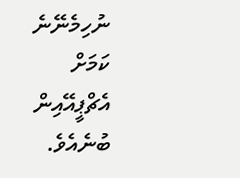ނުހިމެނޭނެ ކަމަށް އެޗްޕީއޭއިން ބުނެއެވެ.